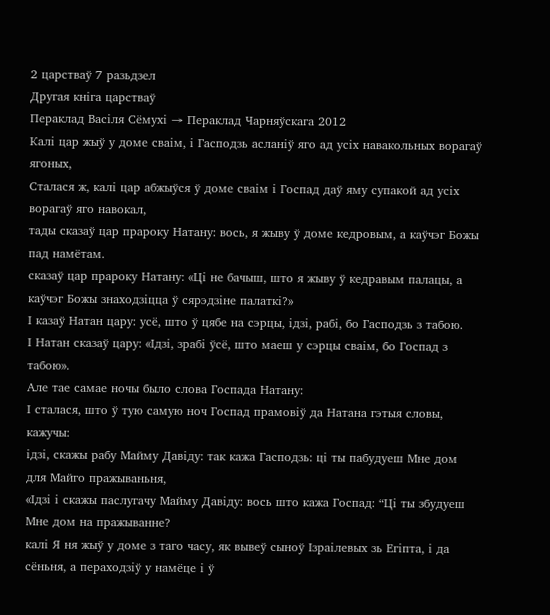2 царстваў 7 разьдзел
Другая кніга царстваў
Пераклад Васіля Сёмухі → Пераклад Чарняўскага 2012
Калі цар жыў у доме сваім, і Гасподзь асланіў яго ад усіх навакольных ворагаў ягоных,
Сталася ж, калі цар абжыўся ў доме сваім і Госпад даў яму супакой ад усіх ворагаў яго навокал,
тады сказаў цар прароку Натану: вось, я жыву ў доме кедровым, а каўчэг Божы пад намётам.
сказаў цар прароку Натану: «Ці не бачыш, што я жыву ў кедравым палацы, а каўчэг Божы знаходзіцца ў сярэдзіне палаткі?»
І казаў Натан цару: усё, што ў цябе на сэрцы, ідзі, рабі, бо Гасподзь з табою.
І Натан сказаў цару: «Ідзі, зрабі ўсё, што маеш у сэрцы сваім, бо Госпад з табою».
Але тае самае ночы было слова Госпада Натану:
І сталася, што ў тую самую ноч Госпад прамовіў да Натана гэтыя словы, кажучы:
ідзі, скажы рабу Майму Давіду: так кажа Гасподзь: ці ты пабудуеш Мне дом для Майго пражываньня,
«Ідзі і скажы паслугачу Майму Давіду: вось што кажа Госпад: “Ці ты збудуеш Мне дом на пражыванне?
калі Я ня жыў у доме з таго часу, як вывеў сыноў Ізраілевых зь Егіпта, і да сёньня, а пераходзіў у намёце і ў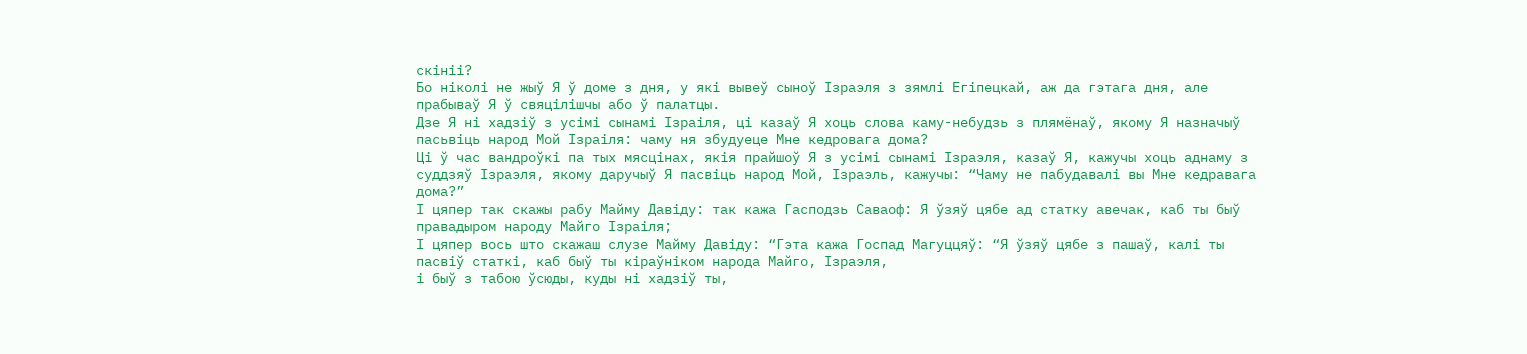скініі?
Бо ніколі не жыў Я ў доме з дня, у які вывеў сыноў Ізраэля з зямлі Егіпецкай, аж да гэтага дня, але прабываў Я ў свяцілішчы або ў палатцы.
Дзе Я ні хадзіў з усімі сынамі Ізраіля, ці казаў Я хоць слова каму-небудзь з плямёнаў, якому Я назначыў пасьвіць народ Мой Ізраіля: чаму ня збудуеце Мне кедровага дома?
Ці ў час вандроўкі па тых мясцінах, якія прайшоў Я з усімі сынамі Ізраэля, казаў Я, кажучы хоць аднаму з суддзяў Ізраэля, якому даручыў Я пасвіць народ Мой, Ізраэль, кажучы: “Чаму не пабудавалі вы Мне кедравага дома?”
І цяпер так скажы рабу Майму Давіду: так кажа Гасподзь Саваоф: Я ўзяў цябе ад статку авечак, каб ты быў правадыром народу Майго Ізраіля;
І цяпер вось што скажаш слузе Майму Давіду: “Гэта кажа Госпад Магуццяў: “Я ўзяў цябе з пашаў, калі ты пасвіў статкі, каб быў ты кіраўніком народа Майго, Ізраэля,
і быў з табою ўсюды, куды ні хадзіў ты,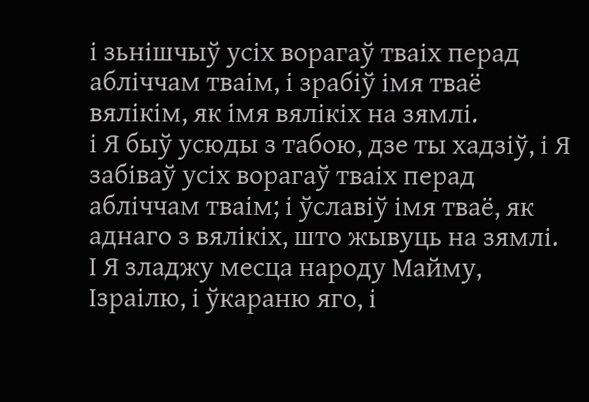і зьнішчыў усіх ворагаў тваіх перад абліччам тваім, і зрабіў імя тваё вялікім, як імя вялікіх на зямлі.
і Я быў усюды з табою, дзе ты хадзіў, і Я забіваў усіх ворагаў тваіх перад абліччам тваім; і ўславіў імя тваё, як аднаго з вялікіх, што жывуць на зямлі.
І Я зладжу месца народу Майму, Ізраілю, і ўкараню яго, і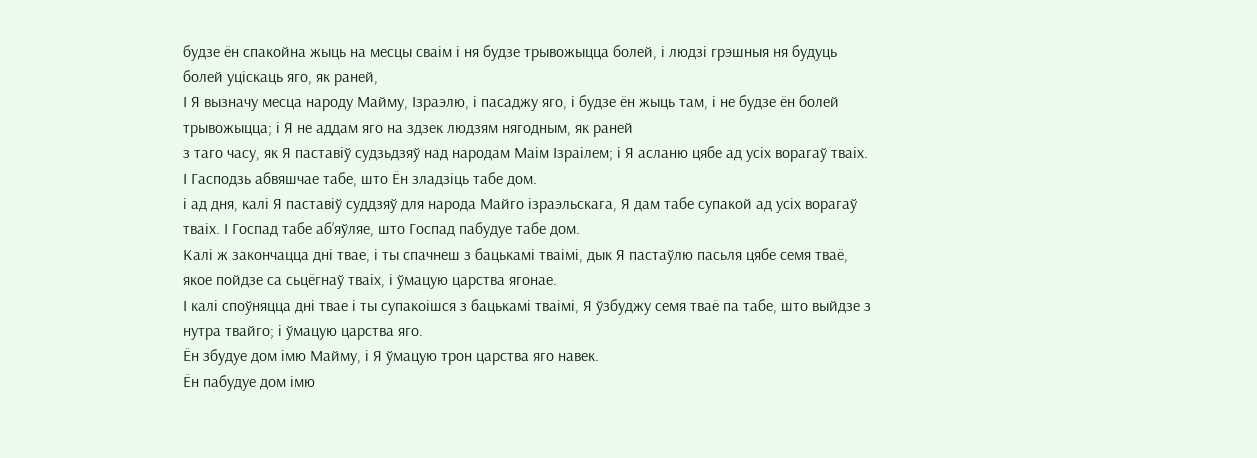будзе ён спакойна жыць на месцы сваім і ня будзе трывожыцца болей, і людзі грэшныя ня будуць болей уціскаць яго, як раней,
І Я вызначу месца народу Майму, Ізраэлю, і пасаджу яго, і будзе ён жыць там, і не будзе ён болей трывожыцца; і Я не аддам яго на здзек людзям нягодным, як раней
з таго часу, як Я паставіў судзьдзяў над народам Маім Ізраілем; і Я асланю цябе ад усіх ворагаў тваіх. І Гасподзь абвяшчае табе, што Ён зладзіць табе дом.
і ад дня, калі Я паставіў суддзяў для народа Майго ізраэльскага, Я дам табе супакой ад усіх ворагаў тваіх. І Госпад табе аб’яўляе, што Госпад пабудуе табе дом.
Калі ж закончацца дні твае, і ты спачнеш з бацькамі тваімі, дык Я пастаўлю пасьля цябе семя тваё, якое пойдзе са сьцёгнаў тваіх, і ўмацую царства ягонае.
І калі споўняцца дні твае і ты супакоішся з бацькамі тваімі, Я ўзбуджу семя тваё па табе, што выйдзе з нутра твайго; і ўмацую царства яго.
Ён збудуе дом імю Майму, і Я ўмацую трон царства яго навек.
Ён пабудуе дом імю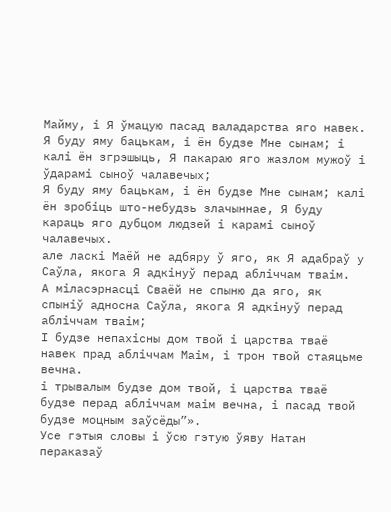Майму, і Я ўмацую пасад валадарства яго навек.
Я буду яму бацькам, і ён будзе Мне сынам; і калі ён згрэшыць, Я пакараю яго жазлом мужоў і ўдарамі сыноў чалавечых;
Я буду яму бацькам, і ён будзе Мне сынам; калі ён зробіць што-небудзь злачыннае, Я буду караць яго дубцом людзей і карамі сыноў чалавечых.
але ласкі Маёй не адбяру ў яго, як Я адабраў у Саўла, якога Я адкінуў перад абліччам тваім.
А міласэрнасці Сваёй не спыню да яго, як спыніў адносна Саўла, якога Я адкінуў перад абліччам тваім;
І будзе непахісны дом твой і царства тваё навек прад абліччам Маім, і трон твой стаяцьме вечна.
і трывалым будзе дом твой, і царства тваё будзе перад абліччам маім вечна, і пасад твой будзе моцным заўсёды”».
Усе гэтыя словы і ўсю гэтую ўяву Натан пераказаў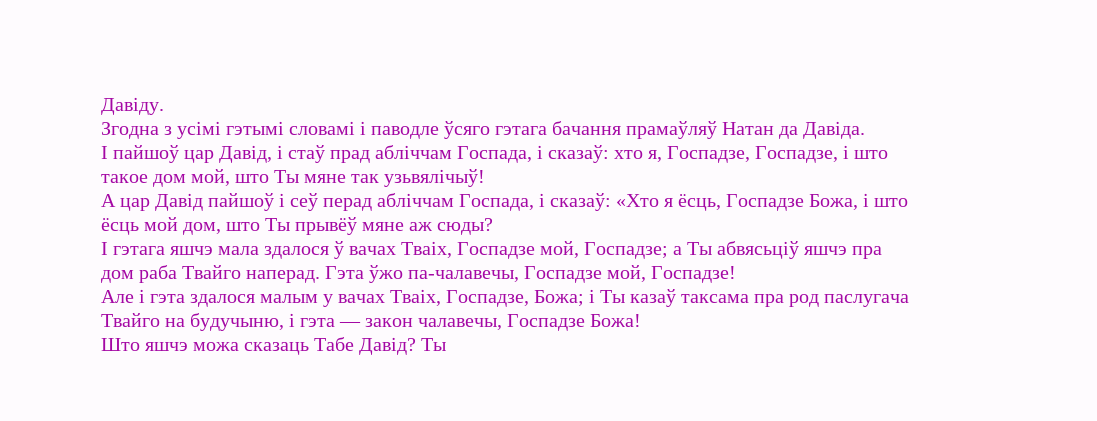Давіду.
Згодна з усімі гэтымі словамі і паводле ўсяго гэтага бачання прамаўляў Натан да Давіда.
І пайшоў цар Давід, і стаў прад абліччам Госпада, і сказаў: хто я, Госпадзе, Госпадзе, і што такое дом мой, што Ты мяне так узьвялічыў!
А цар Давід пайшоў і сеў перад абліччам Госпада, і сказаў: «Хто я ёсць, Госпадзе Божа, і што ёсць мой дом, што Ты прывёў мяне аж сюды?
І гэтага яшчэ мала здалося ў вачах Тваіх, Госпадзе мой, Госпадзе; а Ты абвясьціў яшчэ пра дом раба Твайго наперад. Гэта ўжо па-чалавечы, Госпадзе мой, Госпадзе!
Але і гэта здалося малым у вачах Тваіх, Госпадзе, Божа; і Ты казаў таксама пра род паслугача Твайго на будучыню, і гэта — закон чалавечы, Госпадзе Божа!
Што яшчэ можа сказаць Табе Давід? Ты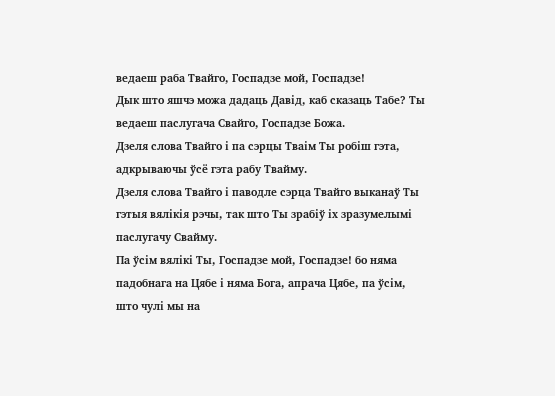ведаеш раба Твайго, Госпадзе мой, Госпадзе!
Дык што яшчэ можа дадаць Давід, каб сказаць Табе? Ты ведаеш паслугача Свайго, Госпадзе Божа.
Дзеля слова Твайго і па сэрцы Тваім Ты робіш гэта, адкрываючы ўсё гэта рабу Твайму.
Дзеля слова Твайго і паводле сэрца Твайго выканаў Ты гэтыя вялікія рэчы, так што Ты зрабіў іх зразумелымі паслугачу Свайму.
Па ўсім вялікі Ты, Госпадзе мой, Госпадзе! бо няма падобнага на Цябе і няма Бога, апрача Цябе, па ўсім, што чулі мы на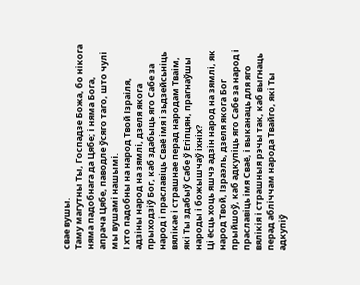свае вушы.
Таму магутны Ты, Госпадзе Божа, бо нікога няма падобнага да Цябе; і няма Бога, апрача Цябе, паводле ўсяго таго, што чулі мы вушамі нашымі.
І хто падобны на народ Твой Ізраіля, адзіны народ на зямлі, дзеля якога прыходзіў Бог, каб здабыць яго Сабе за народ і праславіць Сваё імя і зьдзейсьніць вялікае і страшнае перад народам Тваім, які Ты здабыў Сабе ў Егіпцян, прагнаўшы народы і божышчаў іхніх?
Ці ёсць хоць яшчэ адзін народ на зямлі, як народ Твой, Ізраэль, дзеля якога Бог прыйшоў, каб адкупіць яго Сабе за народ і праславіць імя Сваё, і выканаць для яго вялікія і страшныя рэчы так, каб выгнаць перад абліччам народа Твайго, які Ты адкупіў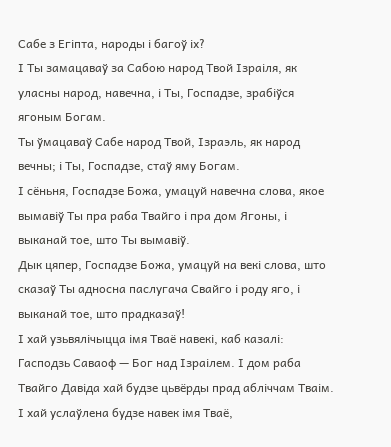Сабе з Егіпта, народы і багоў іх?
І Ты замацаваў за Сабою народ Твой Ізраіля, як уласны народ, навечна, і Ты, Госпадзе, зрабіўся ягоным Богам.
Ты ўмацаваў Сабе народ Твой, Ізраэль, як народ вечны; і Ты, Госпадзе, стаў яму Богам.
І сёньня, Госпадзе Божа, умацуй навечна слова, якое вымавіў Ты пра раба Твайго і пра дом Ягоны, і выканай тое, што Ты вымавіў.
Дык цяпер, Госпадзе Божа, умацуй на векі слова, што сказаў Ты адносна паслугача Свайго і роду яго, і выканай тое, што прадказаў!
І хай узьвялічыцца імя Тваё навекі, каб казалі: Гасподзь Саваоф — Бог над Ізраілем. І дом раба Твайго Давіда хай будзе цьвёрды прад абліччам Тваім.
І хай услаўлена будзе навек імя Тваё,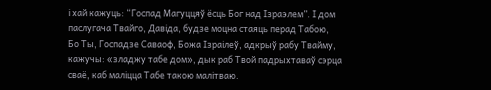і хай кажуць: “Госпад Магуццяў ёсць Бог над Ізраэлем”. І дом паслугача Твайго, Давіда, будзе моцна стаяць перад Табою,
Бо Ты, Госпадзе Саваоф, Божа Ізраілеў, адкрыў рабу Твайму, кажучы: «зладжу табе дом», дык раб Твой падрыхтаваў сэрца сваё, каб маліцца Табе такою малітваю.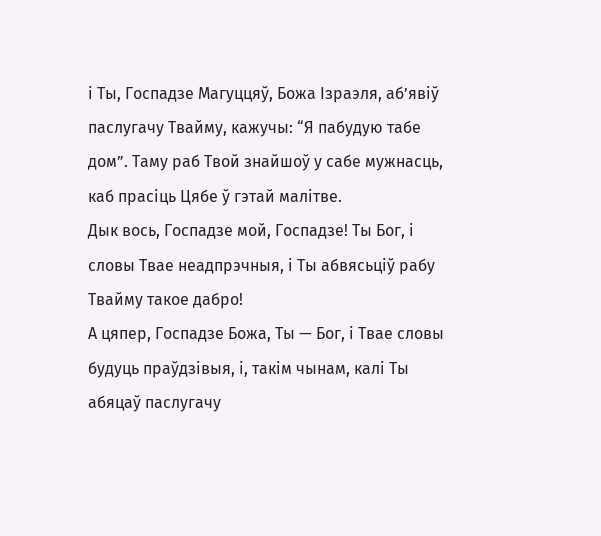і Ты, Госпадзе Магуццяў, Божа Ізраэля, аб’явіў паслугачу Твайму, кажучы: “Я пабудую табе дом”. Таму раб Твой знайшоў у сабе мужнасць, каб прасіць Цябе ў гэтай малітве.
Дык вось, Госпадзе мой, Госпадзе! Ты Бог, і словы Твае неадпрэчныя, і Ты абвясьціў рабу Твайму такое дабро!
А цяпер, Госпадзе Божа, Ты — Бог, і Твае словы будуць праўдзівыя, і, такім чынам, калі Ты абяцаў паслугачу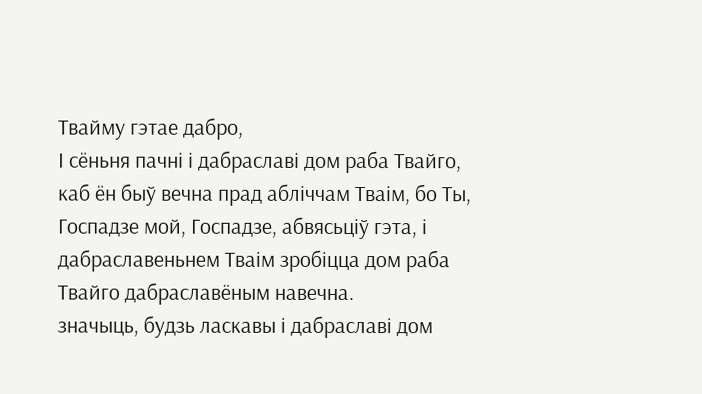Твайму гэтае дабро,
І сёньня пачні і дабраславі дом раба Твайго, каб ён быў вечна прад абліччам Тваім, бо Ты, Госпадзе мой, Госпадзе, абвясьціў гэта, і дабраславеньнем Тваім зробіцца дом раба Твайго дабраславёным навечна.
значыць, будзь ласкавы і дабраславі дом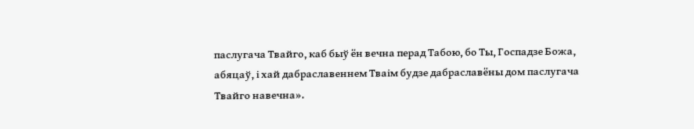паслугача Твайго, каб быў ён вечна перад Табою, бо Ты, Госпадзе Божа, абяцаў, і хай дабраславеннем Тваім будзе дабраславёны дом паслугача Твайго навечна».